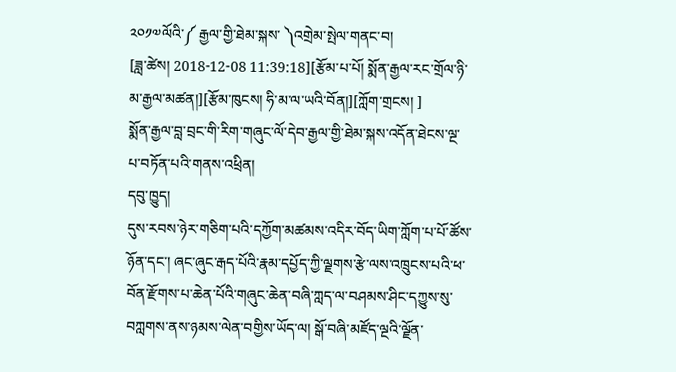༢༠༡༧ལོའི་༼ རྒྱལ་གྱི་ཐེམ་སྐས་ ༽འགྲེམ་སྤེལ་གནང་བ།
[ཟླ་ཚེས། 2018-12-08 11:39:18][རྩོམ་པ་པོ། སྨོན་རྒྱལ་རང་གྲོལ་ཉི་མ་རྒྱལ་མཚན།][རྩོམ་ཁུངས། ཧི་མ་ལ་ཡའི་བོན།][ཀློག་གྲངས། ]
སྨོན་རྒྱལ་བླ་བྲང་གི་རིག་གཞུང་ལོ་དེབ་རྒྱལ་གྱི་ཐེམ་སྐས་འདོན་ཐེངས་ལྔ་པ་བཏོན་པའི་གནས་འཕྲིན།
དབུ་ཁྱུད།
དུས་རབས་ཉེར་གཅིག་པའི་དཀྱོག་མཚམས་འདིར་བོད་ཡིག་ཀློག་པ་པོ་ཚོས་ཉོན་དང་། ཞང་ཞུང་རྒད་པོའི་རྣམ་དཔྱོད་ཀྱི་ལྗགས་རྩེ་ལས་འཁྲུངས་པའི་ཕ་བོན་རྫོགས་པ་ཆེན་པོའི་གཞུང་ཆེན་བཞི་ཀླད་ལ་བཤམས་ཤིང་དཀྱུས་སུ་བཀླགས་ནས་ཉམས་ལེན་བགྱིས་ཡོད་ལ། སྒོ་བཞི་མཛོད་ལྔའི་ལྗོན་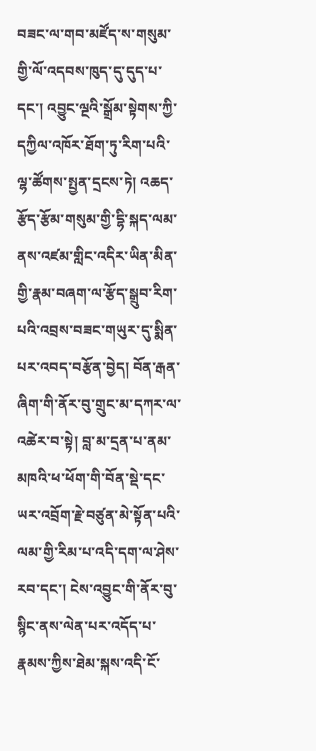བཟང་ལ་གབ་མཛོད་ས་གསུམ་གྱི་ལོ་འདབས་ཁུད་དུ་དུད་པ་དང་། འབྱུང་ལྔའི་སྒྲོམ་སྟེགས་ཀྱི་དཀྱིལ་འཁོར་ཐོག་ཏུ་རིག་པའི་ལྷ་ཚོགས་སྤྱན་དྲངས་ཏེ། འཆད་རྩོད་རྩོམ་གསུམ་གྱི་དྷི་སྐད་ལམ་ནས་འཛམ་གླིང་འདིར་ཡིན་མིན་གྱི་རྣམ་བཞག་ལ་རྩོད་སྒྲུབ་རིག་པའི་འབྲས་བཟང་གཡུར་དུ་སྨིན་པར་འབད་བརྩོན་བྱེད། བོན་རྒན་ཞིག་གི་ནོར་བུ་གྲུང་མ་དཀར་ལ་འཚེར་བ་སྟེ། བླ་མ་དྲན་པ་ནམ་མཁའི་ཕ་ཕོག་གི་བོན་སྡེ་དང་ཡར་འབྲོག་རྗེ་བཙུན་མེ་སྟོན་པའི་ལམ་གྱི་རིམ་པ་འདི་དག་ལ་ཤེས་རབ་དང་། ངེས་འབྱུང་གི་ནོར་བུ་སྙིང་ནས་ལེན་པར་འདོད་པ་རྣམས་ཀྱིས་ཐེམ་སྐས་འདི་ངོ་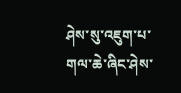ཤེས་སུ་འཇུག་པ་གལ་ཆེ་ཞིང་ཤེས་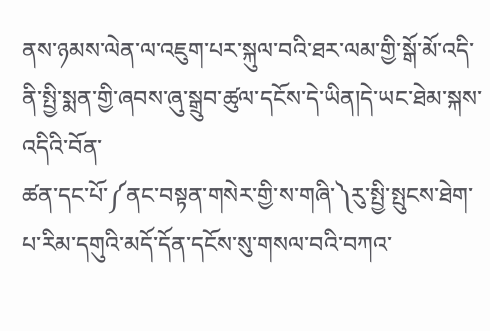ནས་ཉམས་ལེན་ལ་འཇུག་པར་སྐུལ་བའི་ཐར་ལམ་གྱི་སྒོ་མོ་འདི་ནི་སྤྱི་སྨན་གྱི་ཞབས་ཞུ་སྒྲུབ་ཚུལ་དངོས་དེ་ཡིན།དེ་ཡང་ཐེམ་སྐས་འདིའི་བོན་
ཚན་དང་པོ་༼ནང་བསྟན་གསེར་གྱི་ས་གཞི་༽རུ་སྤྱི་སྤུངས་ཐེག་པ་རིམ་དགུའི་མདོ་དོན་དངོས་སུ་གསལ་བའི་བཀའ་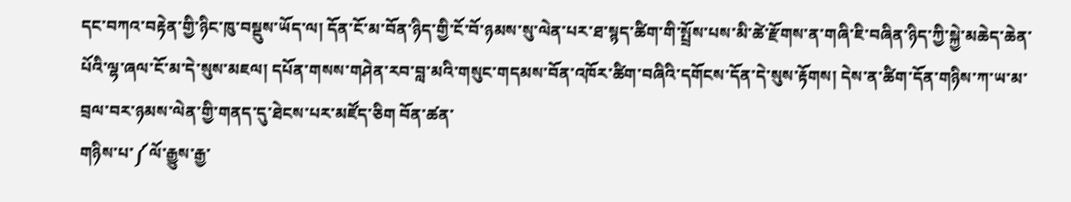དང་བཀའ་བརྟེན་གྱི་ཉིང་ཁུ་བསྡུས་ཡོད་ལ། དོན་ངོ་མ་བོན་ཉིད་གྱི་ངོ་བོ་ཉམས་སུ་ལེན་པར་ཐ་སྙད་ཚིག་གི་སྤྲོས་པས་མི་ཚེ་རྫོགས་ན་གཞི་ཇི་བཞིན་ཉིད་ཀྱི་སྐྱེ་མཆེད་ཆེན་པོའི་ལྷ་ཞལ་ངོ་མ་དེ་སུས་མཇལ། དཔོན་གསས་གཤེན་རབ་བླ་མའི་གསུང་གདམས་བོན་འཁོར་ཚིག་བཞིའི་དགོངས་དོན་དེ་སུས་རྟོགས། དེས་ན་ཚིག་དོན་གཉིས་ཀ་ཡ་མ་བྲལ་བར་ཉམས་ལེན་གྱི་གནད་དུ་ཐེངས་པར་མཛོད་ཅིག བོན་ཚན་
གཉིས་པ་༼ལོ་རྒྱུས་རྒྱ་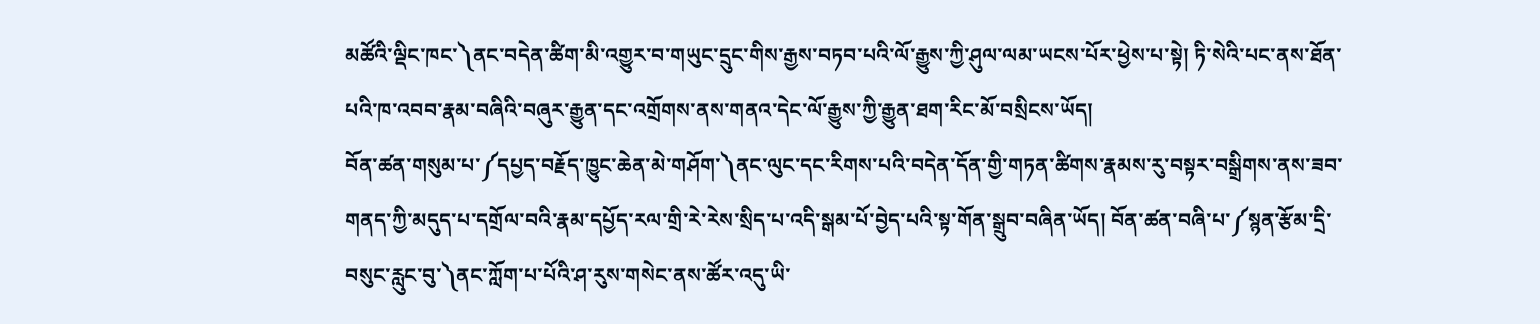མཚོའི་ལྡིང་ཁང་༽ནང་བདེན་ཚིག་མི་འགྱུར་བ་གཡུང་དྲུང་གིས་རྒྱས་བཏབ་པའི་ལོ་རྒྱུས་ཀྱི་ཤུལ་ལམ་ཡངས་པོར་ཕྱེས་པ་སྟེ། ཏི་སེའི་པང་ནས་ཐོན་པའི་ཁ་འབབ་རྣམ་བཞིའི་བཞུར་རྒྱུན་དང་འགྲོགས་ནས་གནའ་དེང་ལོ་རྒྱུས་ཀྱི་རྒྱུན་ཐག་རིང་མོ་བསྲིངས་ཡོད།
བོན་ཚན་གསུམ་པ་༼དཔྱད་བརྗོད་ཁྱུང་ཆེན་མེ་གཤོག་༽ནང་ལུང་དང་རིགས་པའི་བདེན་དོན་གྱི་གཏན་ཚིགས་རྣམས་རུ་བསྟར་བསྒྲིགས་ནས་ཟབ་གནད་ཀྱི་མདུད་པ་དགྲོལ་བའི་རྣམ་དཔྱོད་རལ་གྲི་རེ་རེས་སྲིད་པ་འདི་སྒམ་པོ་བྱེད་པའི་སྟ་གོན་སྒྲུབ་བཞིན་ཡོད། བོན་ཚན་བཞི་པ་༼སྙན་རྩོམ་དྲི་བསུང་རླུང་བུ་༽ནང་ཀློག་པ་པོའི་ཤ་རུས་གསེང་ནས་ཚོར་འདུ་ཡི་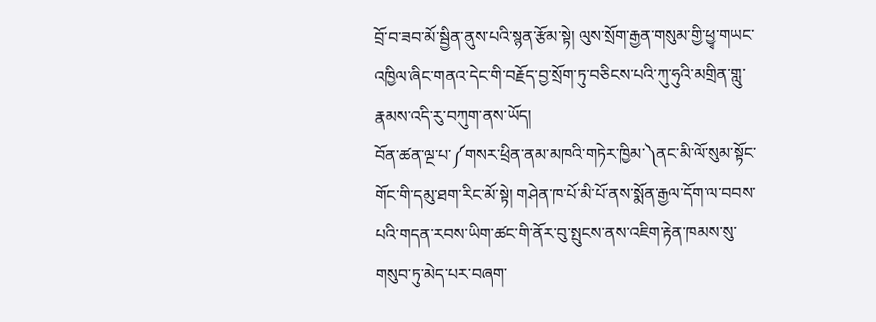བྲོ་བ་ཟབ་མོ་སྦྱིན་ནུས་པའི་སྙན་རྩོམ་སྟེ། ལུས་སྲོག་རྒྱན་གསུམ་གྱི་ཕྱྭ་གཡང་འཁྱིལ་ཞིང་གནའ་དེང་གི་བརྗོད་བྱ་སྲོག་ཏུ་བཅིངས་པའི་ཀུ་ཧུའི་མགྲིན་གླུ་རྣམས་འདི་རུ་བཀུག་ནས་ཡོད།
བོན་ཚན་ལྔ་པ་༼གསར་ཕྲིན་ནམ་མཁའི་གཏེར་ཁྱིམ་༽ནང་མི་ལོ་སུམ་སྟོང་གོང་གི་དམུ་ཐག་རིང་མོ་སྟེ། གཤེན་ཁ་པོ་མི་པོ་ནས་སྨོན་རྒྱལ་དོག་ལ་བབས་པའི་གདན་རབས་ཡིག་ཚང་གི་ནོར་བུ་སྤུངས་ནས་འཇིག་རྟེན་ཁམས་སུ་གསུབ་ཏུ་མེད་པར་བཞག་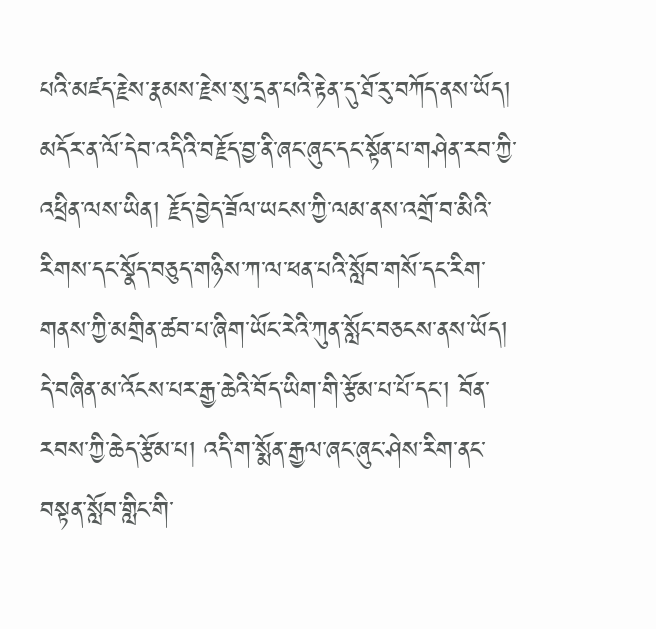པའི་མཛད་རྗེས་རྣམས་རྗེས་སུ་དྲན་པའི་རྟེན་དུ་ཐོ་རུ་བཀོད་ནས་ཡོད། མདོར་ན་ལོ་དེབ་འདིའི་བརྗོད་བྱ་ནི་ཞང་ཞུང་དང་སྟོན་པ་གཤེན་རབ་ཀྱི་འཕྲིན་ལས་ཡིན། རྗོད་བྱེད་ཟོལ་ཡངས་ཀྱི་ལམ་ནས་འགྲོ་བ་མིའི་རིགས་དང་སྣོད་བཅུད་གཉིས་ཀ་ལ་ཕན་པའི་སློབ་གསོ་དང་རིག་གནས་ཀྱི་མགྲིན་ཚབ་པ་ཞིག་ཡོང་རེའི་ཀུན་སློང་བཅངས་ནས་ཡོད། དེ་བཞིན་མ་འོངས་པར་རྒྱ་ཆེའི་བོད་ཡིག་གི་རྩོམ་པ་པོ་དང་། བོན་རབས་ཀྱི་ཆེད་རྩོམ་པ། འདི་ག་སྨོན་རྒྱལ་ཞང་ཞུང་ཤེས་རིག་ནང་བསྟན་སློབ་གླིང་གི་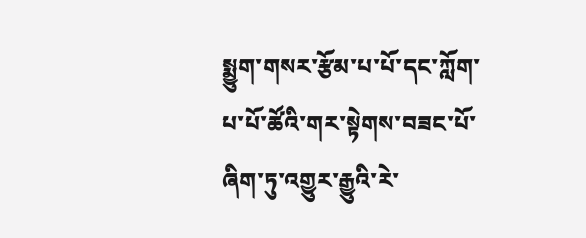སྨྱུག་གསར་རྩོམ་པ་པོ་དང་ཀློག་པ་པོ་ཚོའི་གར་སྟེགས་བཟང་པོ་ཞིག་ཏུ་འགྱུར་རྒྱུའི་རེ་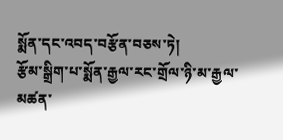སྨོན་དང་འབད་བརྩོན་བཅས་ཏེ།
རྩོམ་སྒྲིག་པ་སྨོན་རྒྱལ་རང་གྲོལ་ཉི་མ་རྒྱལ་མཚན་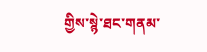གྱིས་སྙེ་ཐང་གནམ་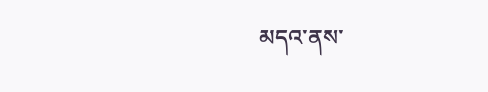མདའ་ནས་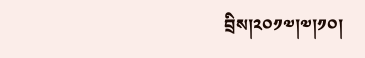བྲིས།༢༠༡༧།༧།༡༠།